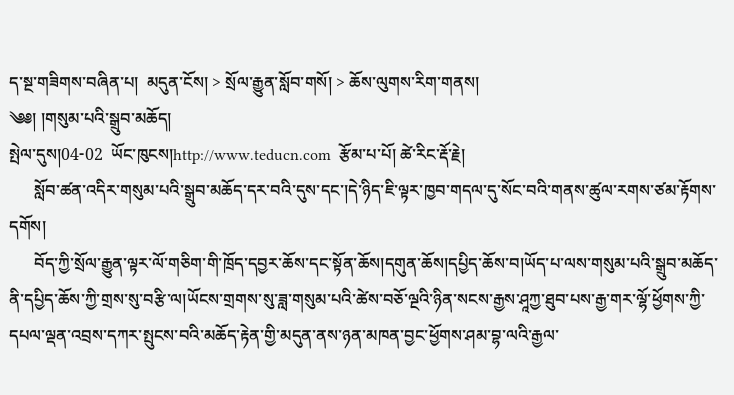ད་སྔ་གཟིགས་བཞིན་པ།  མདུན་ངོས། > སྲོལ་རྒྱུན་སློབ་གསོ། > ཆོས་ལུགས་རིག་གནས།
༄༅། །གསུམ་པའི་སྒྲུབ་མཆོད།
སྤེལ་དུས།04-02  ཡོང་ཁུངས།http://www.teducn.com  རྩོམ་པ་པོ། ཚེ་རིང་རྡོ་རྗེ།
      སློབ་ཚན་འདིར་གསུམ་པའི་སྒྲུབ་མཆོད་དར་བའི་དུས་དང་།དེ་ཉིད་ཇི་ལྟར་ཁྱབ་གདལ་དུ་སོང་བའི་གནས་ཚུལ་རགས་ཙམ་རྟོགས་དགོས།
      བོད་ཀྱི་སྲོལ་རྒྱུན་ལྟར་ལོ་གཅིག་གི་ཁྲོད་དབྱར་ཆོས་དང་སྟོན་ཆོས།དགུན་ཆོས།དཔྱིད་ཆོས་བ།ཡོད་པ་ལས་གསུམ་པའི་སྒྲུབ་མཆོད་ནི་དཔྱིད་ཆོས་ཀྱི་གྲས་སུ་བརྩི་ལ།ཡོངས་གྲགས་སུ་ཟླ་གསུམ་པའི་ཚེས་བཅོ་ལྔའི་ཉིན་སངས་རྒྱས་ཤཱཀྱ་ཐུབ་པས་རྒྱ་གར་ལྷོ་ཕྱོགས་ཀྱི་དཔལ་ལྡན་འབྲས་དཀར་སྤུངས་བའི་མཆོད་རྟེན་གྱི་མདུན་ནས་ཉན་མཁན་བྱང་ཕྱོགས་ཤམ་བྷ་ལའི་རྒྱལ་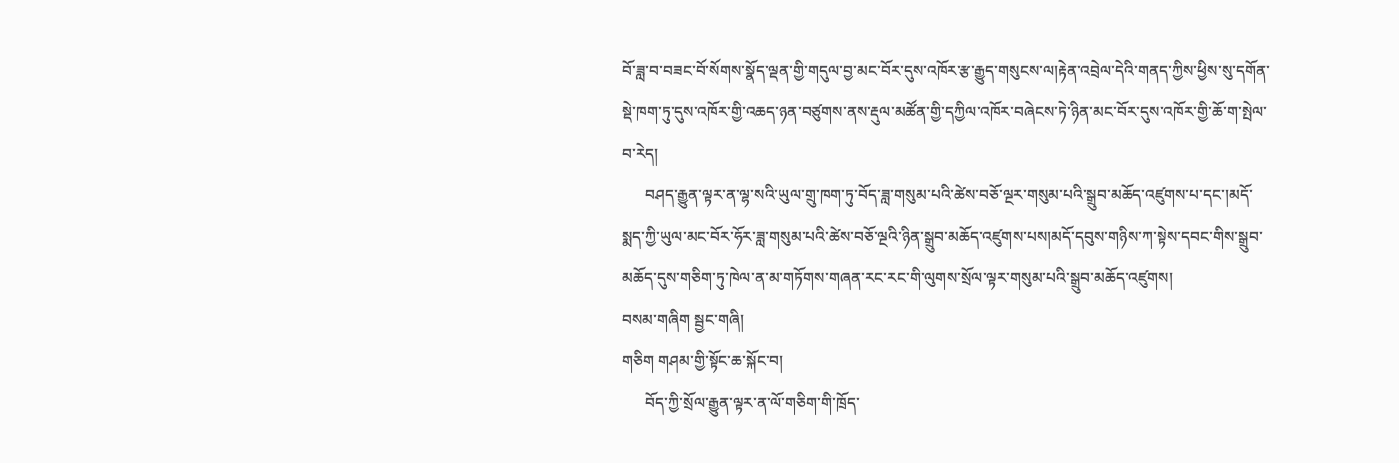བོ་ཟླ་བ་བཟང་བོ་སོགས་སྣོད་ལྡན་གྱི་གདུལ་བྱ་མང་བོར་དུས་འཁོར་རྩ་རྒྱུད་གསུངས་ལ།རྟེན་འབྲེལ་དེའི་གནད་ཀྱིས་ཕྱིས་སུ་དགོན་སྡེ་ཁག་ཏུ་དུས་འཁོར་གྱི་འཆད་ཉན་བཙུགས་ནས་རྡུལ་མཚོན་གྱི་དཀྱིལ་འཁོར་བཞེངས་ཏེ་ཉིན་མང་བོར་དུས་འཁོར་གྱི་ཆོ་ག་སྤེལ་བ་རེད།
      བཤད་རྒྱུན་ལྟར་ན་ལྷ་སའི་ཡུལ་གྲུ་ཁག་ཏུ་བོད་ཟླ་གསུམ་པའི་ཚེས་བཅོ་ལྔར་གསུམ་པའི་སྒྲུབ་མཆོད་འཛུགས་པ་དང་།མདོ་སྨད་ཀྱི་ཡུལ་མང་བོར་ཧོར་ཟླ་གསུམ་པའི་ཚེས་བཅོ་ལྔའི་ཉིན་སྒྲུབ་མཆོད་འཛུགས་པས།མདོ་དབུས་གཉིས་ཀ་སྟེས་དབང་གིས་སྒྲུབ་མཆོད་དུས་གཅིག་ཏུ་ཁེལ་ན་མ་གཏོགས་གཞན་རང་རང་གི་ལུགས་སྲོལ་ལྟར་གསུམ་པའི་སྒྲུབ་མཆོད་འཛུགས།
བསམ་གཞིག སྦྱང་གཞི།
གཅིག གཤམ་གྱི་སྟོང་ཆ་སྐོང་བ།
      བོད་ཀྱི་སྲོལ་རྒྱུན་ལྟར་ན་ལོ་གཅིག་གི་ཁྲོད་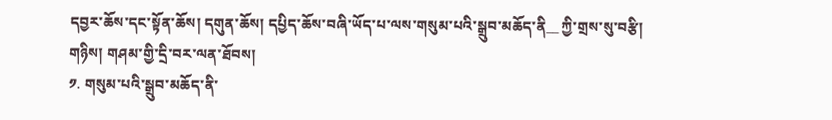དབྱར་ཆོས་དང་སྟོན་ཆོས། དགུན་ཆོས། དཔྱིད་ཆོས་བཞི་ཡོད་པ་ལས་གསུམ་པའི་སྒྲུབ་མཆོད་ནི__ ཀྱི་གྲས་སུ་བརྩི།
གཉིས། གཤམ་གྱི་དྲི་བར་ལན་ཐོབས།
༡. གསུམ་པའི་སྒྲུབ་མཆོད་ནི་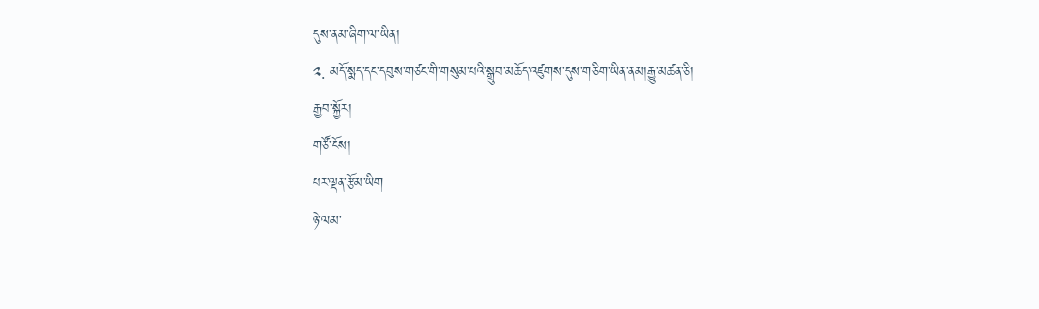དུས་ནམ་ཞིག་ལ་ཡིན།
༢. མདོ་སྨད་དང་དབུས་གཙང་གི་གསུམ་པའི་སྒྲུབ་མཆོད་འཛུགས་དུས་གཅིག་ཡིན་ནམ།རྒྱུ་མཚན་ཅི།
རྒྱབ་སྐྱོར།
གཙོ་ངོས།
པར་ལྡན་རྩོམ་ཡིག
ཉེ་ལམ་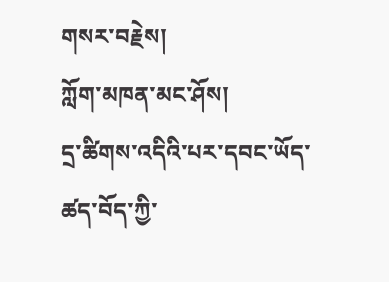གསར་བརྗེས།
ཀློག་མཁན་མང་ཤོས།
དྲ་ཚིགས་འདིའི་པར་དབང་ཡོད་ཚད་བོད་ཀྱི་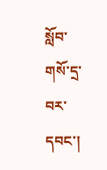སློབ་གསོ་དྲ་བར་དབང་།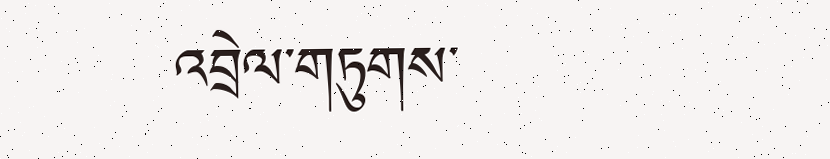འབྲེལ་གཏུགས་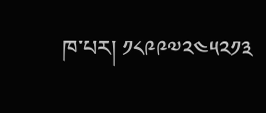ཁ་པར། ༡༨༩༩༧༢༤༥༢༡༣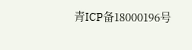青ICP备18000196号